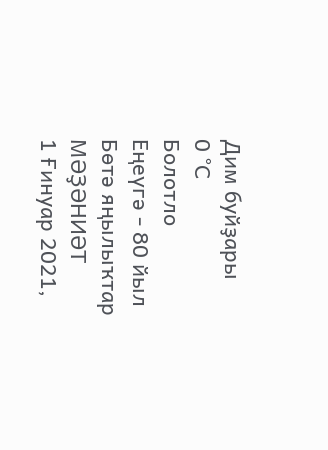Дим буйҙары
0 °С
Болотло
Еңеүгә - 80 йыл
Бөтә яңылыҡтар
МӘҘӘНИӘТ
1 Ғинуар 2021,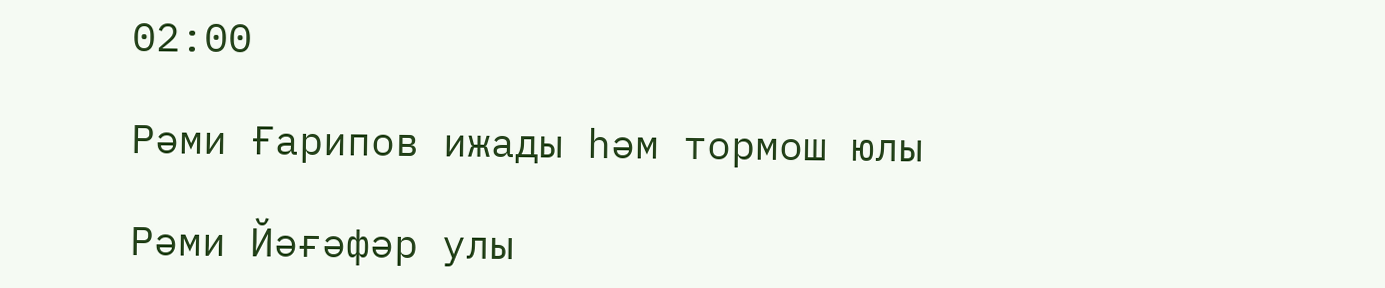02:00

Рәми Ғарипов ижады һәм тормош юлы

Рәми Йәғәфәр улы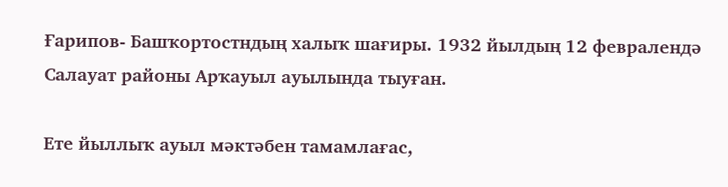Ғарипов- Башҡортостндың халыҡ шағиры. 1932 йылдың 12 февралендә Салауат районы Арҡауыл ауылында тыуған.

Ете йыллыҡ ауыл мәктәбен тамамлағас,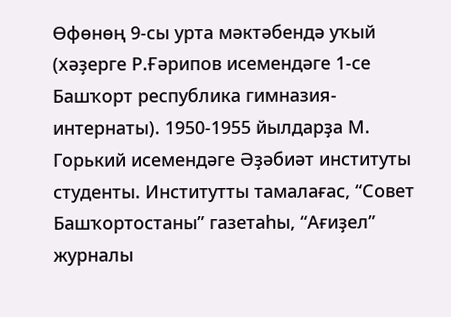Өфөнөң 9-сы урта мәктәбендә уҡый (хәҙерге Р.Ғәрипов исемендәге 1-се Башҡорт республика гимназия-интернаты). 1950-1955 йылдарҙа М. Горький исемендәге Әҙәбиәт институты студенты. Институтты тамалағас, “Совет Башҡортостаны” газетаһы, “Ағиҙел” журналы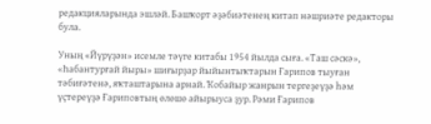редакцияларында эшләй. Башҡорт әҙәбиәтенең китап нәшриәте редакторы була.

Уның «Йүрүҙән» исемле тәүге китабы 1954 йылда сыға. «Таш сәскә», «Һабантурғай йыры» шиғырҙар йыйынтыҡтарын Ғарипов тыуған тәбиғәтенә, яҡташтарына арнай. Ҡобайыр жанрын тергеҙеүҙә һәм үҫтереүҙә Ғариповтың өлөшө айырыуса ҙур. Рәми Ғарипов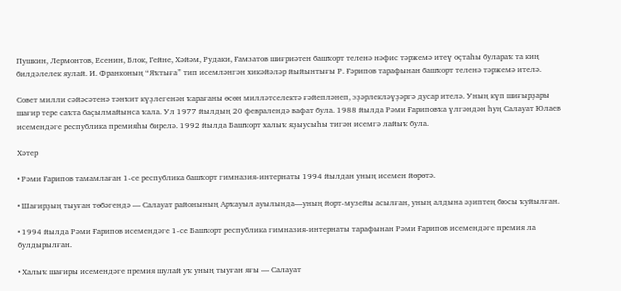Пушкин, Лермонтов, Есенин, Блок, Гейне, Хәйәм, Рудаки, Ғамзатов шиғриәтен башҡорт теленә нәфис тәржемә итеү оҫтаһы булараҡ та киң билдәлелек яулай. И. Франконың “Яҡтыға” тип исемләнгән хикәйәләр йыйынтығы Р. Ғәрипов тарафынан башҡорт теленә тәржемә ителә.

Совет милли сәйәсәтенә тәнҡит күҙлегенән ҡарағаны өсөн милләтселектә ғәйепләнеп, эҙәрлекләүҙәргә дусар ителә. Уның күп шиғырҙары шағир тере саҡта баҫылмайынса ҡала. Ул 1977 йылдың 20 февралендә вафат була. 1988 йылда Рәми Ғариповҡа үлгәндән һуң Салауат Юлаев исемендәге республика премияһы бирелә. 1992 йылда Башҡорт халыҡ яҙыусыһы тигән исемгә лайыҡ була.

Хәтер

• Рәми Ғарипов тамамлаған 1-се республика башҡорт гимназия-интернаты 1994 йылдан уның исемен йөрөтә.

• Шағирҙың тыуған төбәгендә — Салауат районының Арҡауыл ауылында—уның йорт-музейы асылған, уның алдына әҙиптең бюсы ҡуйылған.

• 1994 йылда Рәми Ғарипов исемендәге 1-се Башҡорт республика гимназия-интернаты тарафынан Рәми Ғарипов исемендәге премия ла булдырылған.

• Халыҡ шағиры исемендәге премия шулай уҡ уның тыуған яғы — Салауат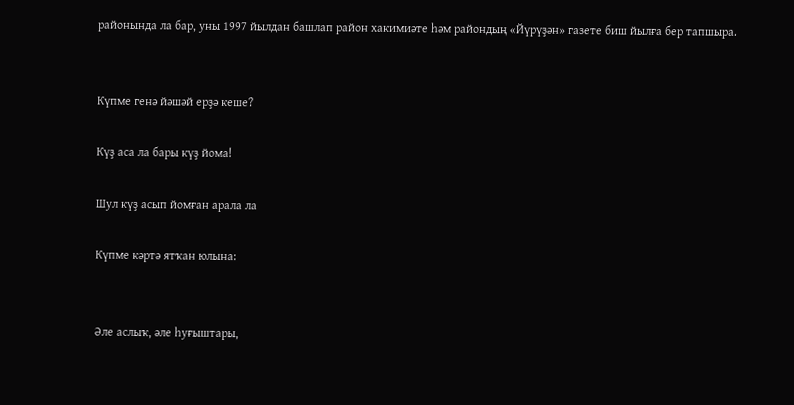районында ла бар, уны 1997 йылдан башлап район хакимиәте һәм райондың «Йүрүҙән» газете биш йылға бер тапшыра.


Күпме генә йәшәй ерҙә кеше?

Күҙ аса ла бары күҙ йома!

Шул күҙ асып йомған арала ла

Күпме кәртә ятҡан юлына:


Әле аслыҡ, әле һуғыштары,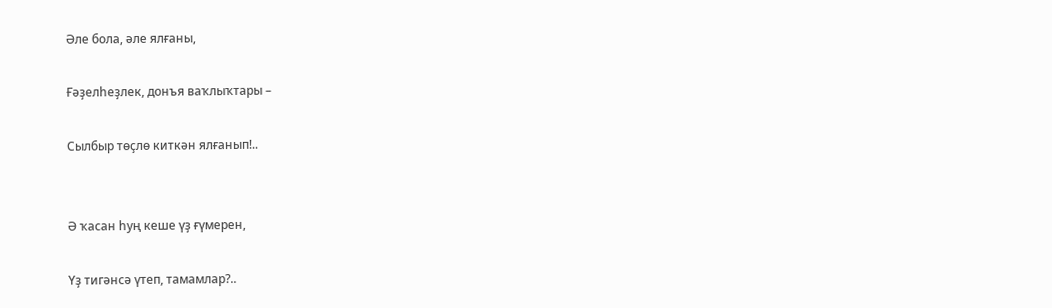Әле бола, әле ялғаны,

Ғәҙелһеҙлек, донъя ваҡлыҡтары –

Сылбыр төҫлө киткән ялғанып!..


Ә ҡасан һуң кеше үҙ ғүмерен,

Үҙ тигәнсә үтеп, тамамлар?..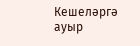Кешеләргә ауыр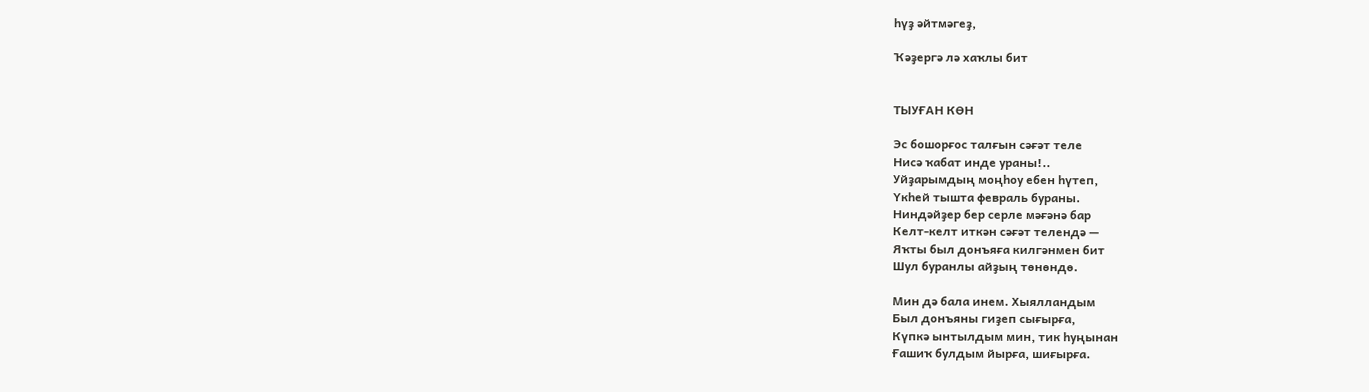һүҙ әйтмәгеҙ,

Ҡәҙергә лә хаҡлы бит


ТЫУҒАН КӨН

Эс бошорғос талғын сәғәт теле
Нисә ҡабат инде ураны!..
Уйҙарымдың моңһоу ебен һүтеп,
Үкһей тышта февраль бураны.
Ниндәйҙер бер серле мәғәнә бар
Келт-келт иткән сәғәт телендә —
Яҡты был донъяға килгәнмен бит
Шул буранлы айҙың төнөндө.

Мин дә бала инем. Хыялландым
Был донъяны гиҙеп сығырға,
Күпкә ынтылдым мин, тик һуңынан
Ғашиҡ булдым йырға, шиғырға.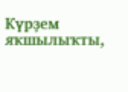Күрҙем яҡшылыҡты,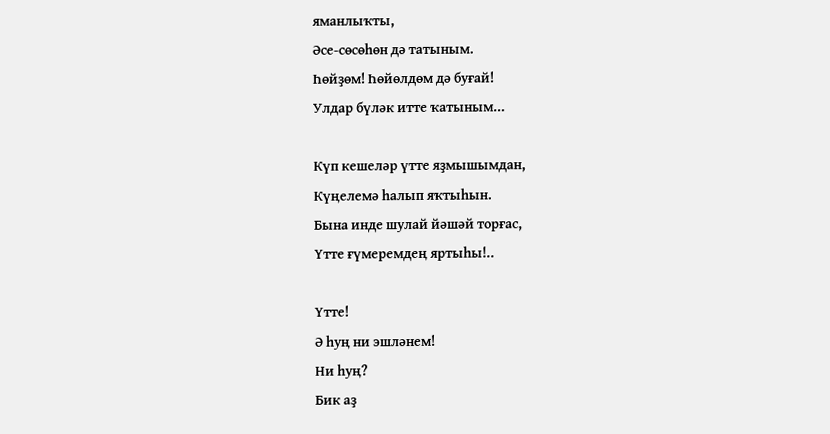яманлыҡты,
Әсе-сөсөһөн дә татыным.
Һөйҙөм! Һөйөлдөм дә буғай!
Улдар бүләк итте ҡатыным…

Күп кешеләр үтте яҙмышымдан,
Күңелемә һалып яҡтыһын.
Бына инде шулай йәшәй торғас,
Үтте ғүмеремдең яртыһы!..

Үтте!
Ә һуң ни эшләнем!
Ни һуң?
Бик аҙ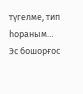түгелме, тип һораным…
Эс бошорғос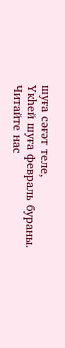шуға сәғәт теле,
Үкһей шуға февраль бураны.
Читайте нас